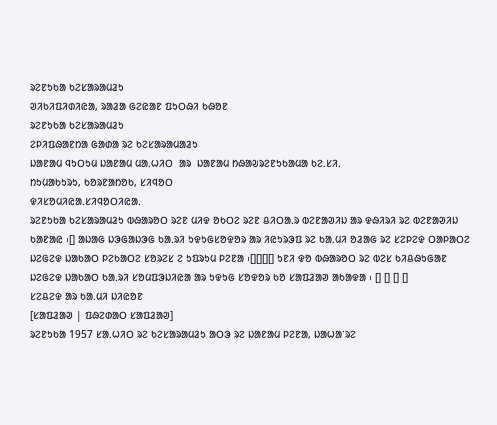ᱨᱮᱱᱩᱠᱟ ᱠᱮᱥᱟᱨᱟᱢᱲᱩ
ᱣᱤᱠᱤᱯᱤᱰᱤᱭᱟ, ᱨᱟᱲᱟ ᱜᱮᱭᱟᱱ ᱯᱩᱛᱷᱤ ᱠᱷᱚᱱ
ᱨᱮᱱᱩᱠᱟ ᱠᱮᱥᱟᱨᱟᱢᱲᱩ
ᱮᱞᱤᱯᱷᱟᱱᱴᱟ ᱜᱟᱰᱟ ᱨᱮ ᱠᱮᱥᱟᱨᱟᱢᱟᱲᱩ
ᱡᱟᱱᱟᱢ ᱧᱩᱛᱩᱢ ᱡᱟᱱᱟᱢ ᱢᱟᱹᱦᱤᱛ  ᱟᱨ  ᱡᱟᱱᱟᱢ ᱴᱷᱟᱶᱨᱮᱱᱩᱠᱟᱢᱟ ᱠᱮᱹᱥᱤᱹ
ᱴᱩᱢᱟᱠᱩᱨᱩ, ᱠᱚᱨᱱᱟᱴᱚᱠ, ᱥᱤᱧᱚᱛ
ᱫᱤᱥᱚᱢᱤᱭᱟᱹᱥᱤᱧᱚᱛᱤᱭᱟᱹ
ᱨᱮᱱᱩᱠᱟ ᱠᱮᱥᱟᱨᱟᱢᱲᱩ ᱵᱷᱟᱨᱚᱛ ᱨᱮᱱ ᱢᱤᱫ ᱚᱠᱛᱮ ᱨᱮᱱ ᱪᱤᱛᱟᱹᱨ ᱵᱮᱱᱟᱣᱤᱡ ᱟᱨ ᱫᱷᱤᱨᱤ ᱨᱮ ᱵᱮᱱᱟᱣᱤᱡ ᱠᱟᱱᱟᱭ ᱾[] ᱟᱡᱟᱜ ᱡᱳᱜᱟᱡᱳᱜ ᱠᱟᱹᱨᱤ ᱩᱫᱩᱜᱥᱚᱫᱚᱨ ᱟᱨ ᱤᱭᱩᱨᱳᱯ ᱨᱮ ᱠᱟᱹᱢᱤ ᱚᱲᱟᱜ ᱨᱮ ᱥᱮᱞᱮᱫ ᱛᱟᱞᱟᱛᱮ ᱡᱮᱜᱮᱫ ᱡᱟᱠᱟᱛ ᱞᱮᱠᱟᱛᱮ ᱥᱚᱨᱮᱥ ᱮ ᱩᱯᱨᱩᱢ ᱞᱮᱱᱟ ᱾[][][][] ᱩᱱᱤ ᱫᱚ ᱵᱷᱟᱨᱚᱛ ᱨᱮ ᱵᱮᱥ ᱠᱤᱪᱷᱩᱜᱟᱱ ᱡᱮᱜᱮᱫ ᱡᱟᱠᱟᱛ ᱠᱟᱹᱨᱤ ᱥᱚᱢᱯᱳᱡᱤᱭᱟ ᱟᱨ ᱩᱫᱩᱜ ᱥᱚᱫᱚᱨ ᱠᱚ ᱥᱟᱯᱲᱟᱣ ᱟᱠᱟᱫᱟ ᱾ [] [] [] []
ᱥᱮᱪᱮᱫ ᱟᱨ ᱠᱟᱹᱢᱤ ᱡᱤᱭᱚᱱ
[ᱥᱟᱯᱲᱟᱣ | ᱯᱷᱮᱰᱟᱛ ᱥᱟᱯᱲᱟᱣ]
ᱨᱮᱱᱩᱠᱟ 1957 ᱥᱟᱹᱦᱤᱛ ᱨᱮ ᱠᱮᱥᱟᱨᱟᱢᱲᱩ ᱟᱛᱳ ᱨᱮ ᱡᱟᱱᱟᱢ ᱞᱮᱱᱟ, ᱡᱟᱦᱟᱸᱨᱮ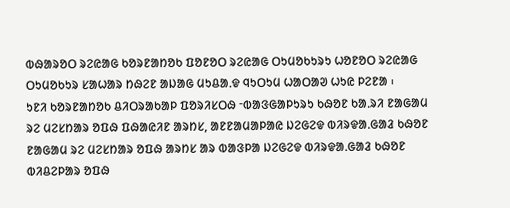ᱵᱷᱟᱨᱚᱛ ᱨᱮᱭᱟᱜ ᱠᱚᱨᱱᱟᱴᱚᱠ ᱯᱚᱱᱚᱛ ᱨᱮᱭᱟᱜ ᱛᱩᱢᱚᱠᱩᱨᱩ ᱦᱚᱱᱚᱛ ᱨᱮᱭᱟᱜ ᱛᱩᱢᱚᱠᱩᱨ ᱥᱟᱦᱟᱨ ᱴᱷᱮᱱ ᱟᱡᱟᱜ ᱢᱩᱪᱟᱹᱫ ᱧᱩᱛᱩᱢ ᱦᱟᱛᱟᱣ ᱦᱩᱭ ᱞᱮᱱᱟ ᱾
ᱩᱱᱤ ᱠᱚᱨᱱᱟᱴᱚᱠ ᱪᱤᱛᱨᱟᱠᱟᱞ ᱯᱚᱨᱤᱥᱛᱷ ᱼᱵᱟᱝᱜᱟᱞᱩᱨᱩ ᱠᱷᱚᱱ ᱠᱟᱹᱨᱤ ᱱᱟᱜᱟᱢ ᱨᱮ ᱢᱮᱥᱴᱟᱨ ᱚᱯᱷ ᱯᱷᱟᱭᱤᱱ ᱟᱨᱴᱥ, ᱟᱱᱱᱟᱢᱟᱞᱟᱭ ᱡᱮᱜᱮᱫ ᱵᱤᱨᱫᱟᱹᱜᱟᱲ ᱠᱷᱚᱱ ᱱᱟᱜᱟᱢ ᱨᱮ ᱢᱮᱥᱴᱟᱨ ᱚᱯᱷ ᱟᱨᱴᱥ ᱟᱨ ᱵᱟᱝᱞᱟ ᱡᱮᱜᱮᱫ ᱵᱤᱨᱫᱟᱹᱜᱟᱲ ᱠᱷᱚᱱ ᱵᱤᱪᱮᱞᱟᱨ ᱚᱯᱷ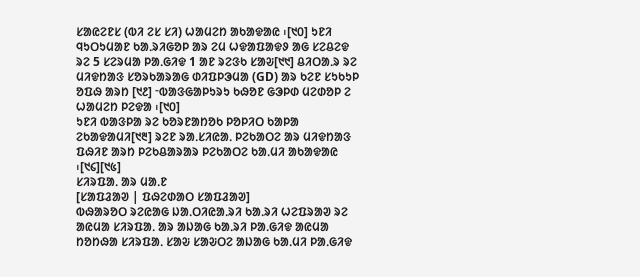ᱥᱟᱭᱮᱱᱥ (ᱵᱤ ᱮᱥ ᱥᱤ) ᱦᱟᱢᱮᱴ ᱟᱠᱟᱫᱟᱭ ᱾[᱑᱐] ᱩᱱᱤ ᱧᱩᱛᱩᱢᱟᱱ ᱠᱟᱹᱨᱤᱜᱚᱞ ᱟᱨ ᱮᱢ ᱦᱫᱟᱯᱟᱫᱽ ᱟᱜ ᱥᱮᱪᱮᱫ ᱨᱮ 5 ᱥᱮᱨᱢᱟ ᱞᱟᱹᱜᱤᱫ 1 ᱟᱱ ᱨᱮᱝᱠ ᱥᱟᱶ[᱑᱑] ᱪᱤᱛᱟᱹᱨ ᱨᱮ ᱢᱤᱫᱴᱟᱝ ᱥᱚᱨᱠᱟᱨᱟᱜ ᱰᱤᱯᱞᱳᱢᱟ (GD) ᱟᱨ ᱠᱮᱱ ᱥᱩᱠᱩᱞ ᱚᱯᱷ ᱟᱨᱴ [᱑᱒] ᱼᱵᱟᱝᱜᱟᱞᱩᱨᱩ ᱠᱷᱚᱱ ᱜᱳᱞᱰ ᱢᱮᱰᱚᱞ ᱮ ᱦᱟᱢᱮᱴ ᱞᱮᱫᱟ ᱾[᱑᱐]
ᱩᱱᱤ ᱵᱟᱝᱞᱟ ᱨᱮ ᱠᱚᱨᱱᱟᱴᱚᱠ ᱞᱚᱞᱤᱛ ᱠᱟᱞᱟ ᱮᱠᱟᱫᱟᱢᱤ[᱑᱓] ᱨᱮᱱ ᱨᱟᱹᱥᱤᱭᱟᱹ ᱞᱮᱠᱟᱛᱮ ᱟᱨ ᱢᱤᱫᱴᱟᱝ ᱯᱷᱤᱱ ᱟᱨᱴ ᱞᱮᱠᱪᱟᱨᱟᱨ ᱞᱮᱠᱟᱛᱮ ᱠᱟᱹᱢᱤ ᱟᱠᱟᱫᱟᱭ ᱾[᱑᱔][᱑᱕]
ᱥᱤᱨᱯᱟᱹ ᱟᱨ ᱢᱟᱹᱱ
[ᱥᱟᱯᱲᱟᱣ | ᱯᱷᱮᱰᱟᱛ ᱥᱟᱯᱲᱟᱣ]
ᱵᱷᱟᱨᱚᱛ ᱨᱮᱭᱟᱜ ᱡᱟᱹᱛᱤᱭᱟᱹᱨᱤ ᱠᱟᱹᱨᱤ ᱦᱮᱯᱨᱟᱣ ᱨᱮ ᱟᱭᱢᱟ ᱥᱤᱨᱯᱟᱹ ᱟᱨ ᱟᱡᱟᱜ ᱠᱟᱹᱨᱤ ᱞᱟᱹᱜᱤᱫ ᱟᱭᱢᱟ ᱴᱚᱴᱷᱟ ᱥᱤᱨᱯᱟᱹ ᱥᱟᱶ ᱥᱟᱶᱛᱮ ᱟᱡᱟᱜ ᱠᱟᱹᱢᱤ ᱞᱟᱹᱜᱤᱫ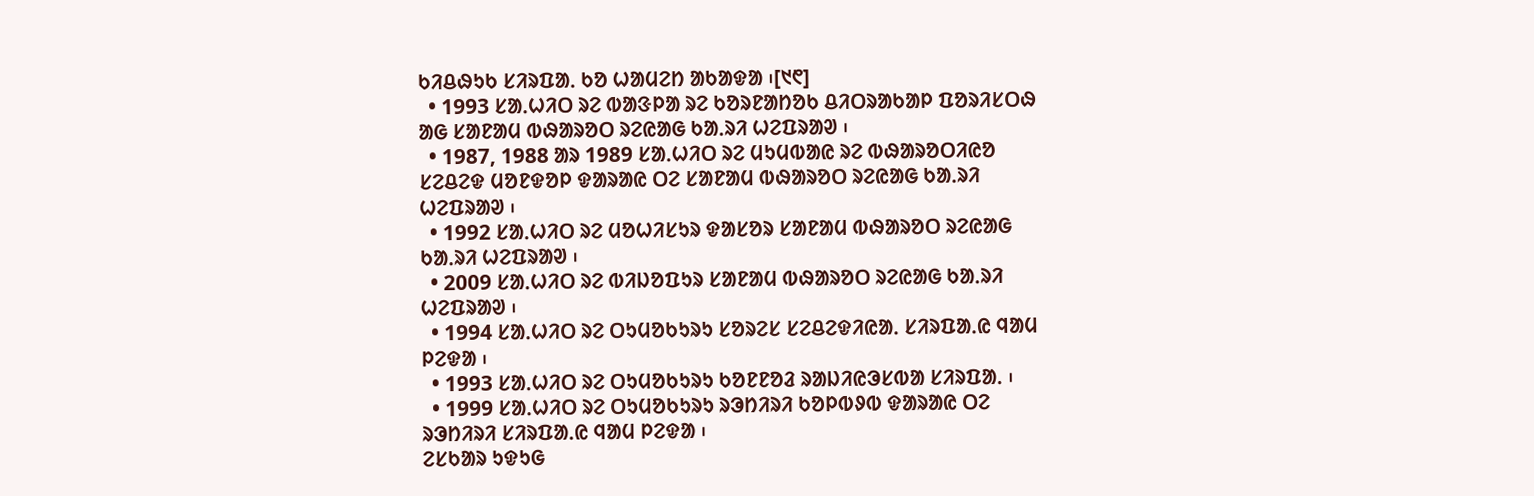ᱠᱤᱪᱷᱩᱠ ᱥᱤᱨᱯᱟᱹ ᱠᱚ ᱦᱟᱢᱮᱴ ᱟᱠᱟᱫᱟ ᱾[᱑᱖]
  • 1993 ᱥᱟᱹᱦᱤᱛ ᱨᱮ ᱵᱟᱝᱞᱟ ᱨᱮ ᱠᱚᱨᱱᱟᱴᱚᱠ ᱪᱤᱛᱨᱟᱠᱟᱞ ᱯᱚᱨᱤᱥᱛᱷ ᱟᱜ ᱥᱟᱱᱟᱢ ᱵᱷᱟᱨᱚᱛ ᱨᱮᱭᱟᱜ ᱠᱟᱹᱨᱤ ᱦᱮᱯᱨᱟᱣ ᱾
  • 1987, 1988 ᱟᱨ 1989 ᱥᱟᱹᱦᱤᱛ ᱨᱮ ᱢᱩᱢᱵᱟᱭ ᱨᱮ ᱵᱷᱟᱨᱚᱛᱤᱭᱚ ᱥᱮᱪᱮᱫ ᱢᱚᱱᱫᱚᱞ ᱫᱟᱨᱟᱭ ᱛᱮ ᱥᱟᱱᱟᱢ ᱵᱷᱟᱨᱚᱛ ᱨᱮᱭᱟᱜ ᱠᱟᱹᱨᱤ ᱦᱮᱯᱨᱟᱣ ᱾
  • 1992 ᱥᱟᱹᱦᱤᱛ ᱨᱮ ᱢᱚᱦᱤᱥᱩᱨ ᱫᱟᱥᱚᱨ ᱥᱟᱱᱟᱢ ᱵᱷᱟᱨᱚᱛ ᱨᱮᱭᱟᱜ ᱠᱟᱹᱨᱤ ᱦᱮᱯᱨᱟᱣ ᱾
  • 2009 ᱥᱟᱹᱦᱤᱛ ᱨᱮ ᱵᱤᱡᱚᱯᱩᱨ ᱥᱟᱱᱟᱢ ᱵᱷᱟᱨᱚᱛ ᱨᱮᱭᱟᱜ ᱠᱟᱹᱨᱤ ᱦᱮᱯᱨᱟᱣ ᱾
  • 1994 ᱥᱟᱹᱦᱤᱛ ᱨᱮ ᱛᱩᱢᱚᱠᱩᱨᱩ ᱥᱚᱨᱮᱥ ᱥᱮᱪᱮᱫᱤᱭᱟᱹ ᱥᱤᱨᱯᱟᱹᱭ ᱧᱟᱢ ᱞᱮᱫᱟ ᱾
  • 1993 ᱥᱟᱹᱦᱤᱛ ᱨᱮ ᱛᱩᱢᱚᱠᱩᱨᱩ ᱠᱚᱱᱱᱚᱲ ᱨᱟᱡᱤᱭᱳᱥᱵᱟ ᱥᱤᱨᱯᱟᱹ ᱾
  • 1999 ᱥᱟᱹᱦᱤᱛ ᱨᱮ ᱛᱩᱢᱚᱠᱩᱨᱩ ᱨᱳᱴᱤᱨᱤ ᱠᱚᱞᱵᱽᱵ ᱫᱟᱨᱟᱭ ᱛᱮ ᱨᱳᱴᱤᱨᱤ ᱥᱤᱨᱯᱟᱹᱭ ᱧᱟᱢ ᱞᱮᱫᱟ ᱾
ᱮᱥᱠᱟᱨ ᱩᱫᱩᱜ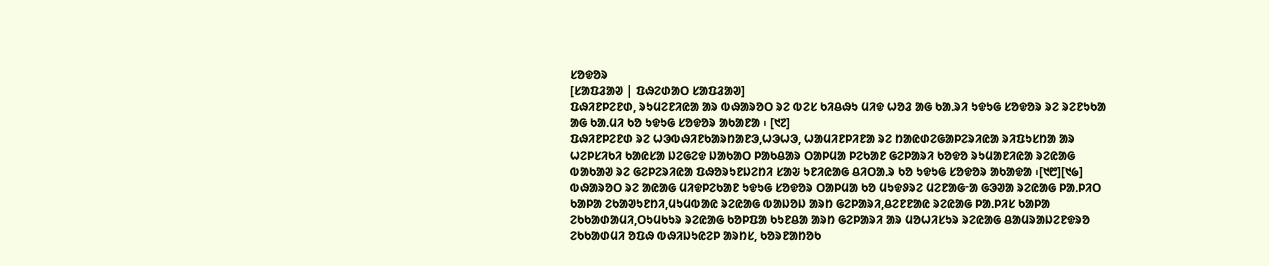ᱥᱚᱫᱚᱨ
[ᱥᱟᱯᱲᱟᱣ | ᱯᱷᱮᱰᱟᱛ ᱥᱟᱯᱲᱟᱣ]
ᱯᱷᱤᱱᱞᱮᱱᱰ, ᱨᱩᱢᱮᱱᱤᱭᱟ ᱟᱨ ᱵᱷᱟᱨᱚᱛ ᱨᱮ ᱵᱮᱥ ᱠᱤᱪᱷᱩ ᱢᱤᱫ ᱦᱚᱲ ᱟᱜ ᱠᱟᱹᱨᱤ ᱩᱫᱩᱜ ᱥᱚᱫᱚᱨ ᱨᱮ ᱨᱮᱱᱩᱠᱟ ᱟᱜ ᱠᱟᱹᱢᱤ ᱠᱚ ᱩᱫᱩᱜ ᱥᱚᱫᱚᱨ ᱟᱠᱟᱱᱟ ᱾ [᱑᱗]
ᱯᱷᱤᱱᱞᱮᱱᱰ ᱨᱮ ᱦᱳᱵᱷᱤᱱᱠᱟᱨᱴᱟᱱᱳ,ᱦᱳᱦᱳ, ᱦᱟᱢᱤᱱᱞᱤᱱᱟ ᱨᱮ ᱴᱟᱭᱰᱮᱜᱟᱞᱮᱨᱤᱭᱟ ᱨᱤᱯᱩᱥᱴᱟ ᱟᱨ ᱦᱮᱞᱥᱤᱠᱤ ᱠᱟᱭᱥᱟ ᱡᱮᱜᱮᱫ ᱡᱟᱠᱟᱛ ᱞᱟᱠᱪᱟᱨ ᱛᱟᱞᱢᱟ ᱞᱮᱠᱟᱱ ᱜᱮᱞᱟᱨᱤ ᱠᱚᱫᱚ ᱨᱩᱢᱟᱱᱤᱭᱟ ᱨᱮᱭᱟᱜ ᱵᱟᱠᱟᱣ ᱨᱮ ᱜᱮᱞᱮᱨᱤᱭᱟ ᱯᱷᱚᱨᱩᱱᱡᱮᱴᱤ ᱥᱟᱶ ᱩᱱᱤᱭᱟᱜ ᱪᱤᱛᱟᱹᱨ ᱠᱚ ᱩᱫᱩᱜ ᱥᱚᱫᱚᱨ ᱟᱠᱟᱫᱟ ᱾[᱑᱘][᱑᱙]
ᱵᱷᱟᱨᱚᱛ ᱨᱮ ᱟᱭᱟᱜ ᱢᱤᱫᱞᱮᱠᱟᱱ ᱩᱫᱩᱜ ᱥᱚᱫᱚᱨ ᱛᱟᱞᱢᱟ ᱠᱚ ᱢᱩᱫᱽᱨᱮ ᱢᱮᱱᱟᱜᱼᱟ ᱜᱳᱣᱟ ᱨᱮᱭᱟᱜ ᱞᱟᱹᱞᱤᱛ ᱠᱟᱞᱟ ᱮᱠᱟᱣᱩᱱᱴᱤ,ᱢᱩᱢᱵᱟᱭ ᱨᱮᱭᱟᱜ ᱵᱟᱡᱚᱡ ᱟᱨᱴ ᱜᱮᱞᱟᱨᱤ,ᱪᱮᱱᱱᱟᱭ ᱨᱮᱭᱟᱜ ᱞᱟᱹᱞᱤᱥ ᱠᱟᱞᱟ ᱮᱠᱠᱟᱰᱟᱢᱤ,ᱛᱩᱢᱠᱩᱨ ᱨᱮᱭᱟᱜ ᱠᱚᱞᱯᱟ ᱠᱩᱱᱪᱟ ᱟᱨᱴ ᱜᱮᱞᱟᱨᱤ ᱟᱨ ᱢᱚᱦᱤᱥᱩᱨ ᱨᱮᱭᱟᱜ ᱪᱟᱢᱨᱟᱡᱮᱱᱫᱨᱚ ᱮᱠᱠᱟᱰᱢᱤ ᱚᱯᱷ ᱵᱷᱤᱡᱩᱭᱮᱞ ᱟᱨᱴᱥ, ᱠᱚᱨᱱᱟᱴᱚᱠ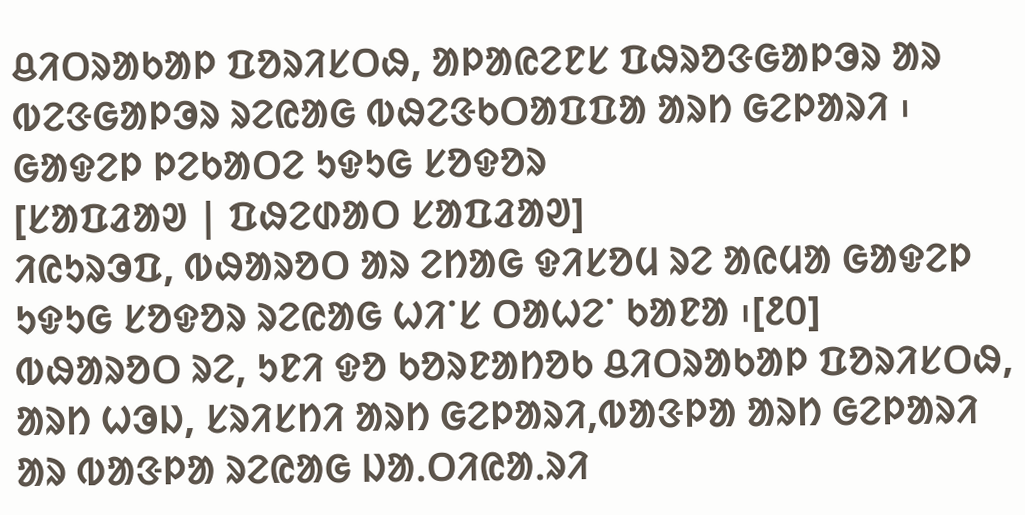ᱪᱤᱛᱨᱟᱠᱟᱞ ᱯᱚᱨᱤᱥᱛᱷ, ᱟᱞᱟᱭᱮᱱᱥ ᱯᱷᱨᱚᱝᱜᱟᱞᱳᱨ ᱟᱨ ᱵᱮᱝᱜᱟᱞᱳᱨ ᱨᱮᱭᱟᱜ ᱵᱷᱮᱝᱠᱛᱟᱯᱯᱟ ᱟᱨᱴ ᱜᱮᱞᱟᱨᱤ ᱾
ᱜᱟᱫᱮᱞ ᱞᱮᱠᱟᱛᱮ ᱩᱫᱩᱜ ᱥᱚᱫᱚᱨ
[ᱥᱟᱯᱲᱟᱣ | ᱯᱷᱮᱰᱟᱛ ᱥᱟᱯᱲᱟᱣ]
ᱤᱭᱩᱨᱳᱯ, ᱵᱷᱟᱨᱚᱛ ᱟᱨ ᱮᱴᱟᱜ ᱫᱤᱥᱚᱢ ᱨᱮ ᱟᱭᱢᱟ ᱜᱟᱫᱮᱞ ᱩᱫᱩᱜ ᱥᱚᱫᱚᱨ ᱨᱮᱭᱟᱜ ᱦᱤᱸᱥ ᱛᱟᱦᱮᱸ ᱠᱟᱱᱟ ᱾[᱒᱐]
ᱵᱷᱟᱨᱚᱛ ᱨᱮ, ᱩᱱᱤ ᱫᱚ ᱠᱚᱨᱱᱟᱴᱚᱠ ᱪᱤᱛᱨᱟᱠᱟᱞ ᱯᱚᱨᱤᱥᱛᱷ, ᱟᱨᱴ ᱦᱳᱡ, ᱥᱨᱤᱥᱴᱤ ᱟᱨᱴ ᱜᱮᱞᱟᱨᱤ,ᱵᱟᱝᱞᱟ ᱟᱨᱴ ᱜᱮᱞᱟᱨᱤ ᱟᱨ ᱵᱟᱝᱞᱟ ᱨᱮᱭᱟᱜ ᱡᱟᱹᱛᱤᱭᱟᱹᱨᱤ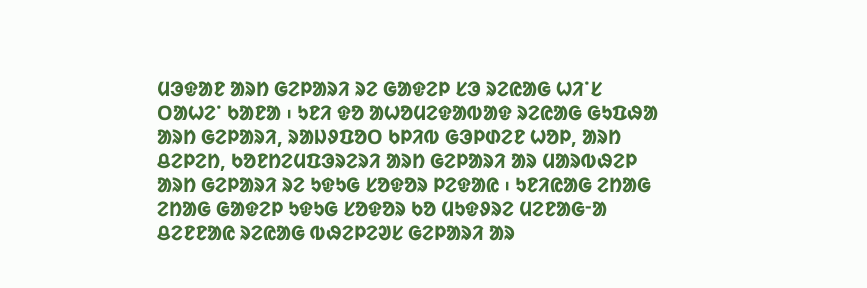ᱢᱳᱫᱟᱱ ᱟᱨᱴ ᱜᱮᱞᱟᱨᱤ ᱨᱮ ᱜᱟᱫᱮᱞ ᱥᱳ ᱨᱮᱭᱟᱜ ᱦᱤᱸᱥ ᱛᱟᱦᱮᱸ ᱠᱟᱱᱟ ᱾ ᱩᱱᱤ ᱫᱚ ᱟᱦᱚᱢᱮᱫᱟᱵᱟᱫ ᱨᱮᱭᱟᱜ ᱜᱩᱯᱷᱟ ᱟᱨᱴ ᱜᱮᱞᱟᱨᱤ, ᱨᱟᱡᱽᱯᱚᱛ ᱠᱞᱤᱵ ᱜᱳᱞᱰᱮᱱ ᱦᱚᱞ, ᱟᱨᱴ ᱪᱮᱞᱮᱴ, ᱠᱚᱱᱴᱮᱢᱯᱳᱨᱮᱨᱤ ᱟᱨᱴ ᱜᱮᱞᱟᱨᱤ ᱟᱨ ᱢᱟᱨᱵᱷᱮᱞ ᱟᱨᱴ ᱜᱮᱞᱟᱨᱤ ᱨᱮ ᱩᱫᱩᱜ ᱥᱚᱫᱚᱨ ᱞᱮᱫᱟᱭ ᱾ ᱩᱱᱤᱭᱟᱜ ᱮᱴᱟᱜ ᱮᱴᱟᱜ ᱜᱟᱫᱮᱞ ᱩᱫᱩᱜ ᱥᱚᱫᱚᱨ ᱠᱚ ᱢᱩᱫᱽᱨᱮ ᱢᱮᱱᱟᱜᱼᱟ ᱪᱮᱱᱱᱟᱭ ᱨᱮᱭᱟᱜ ᱵᱷᱮᱞᱮᱣᱥ ᱜᱮᱞᱟᱨᱤ ᱟᱨ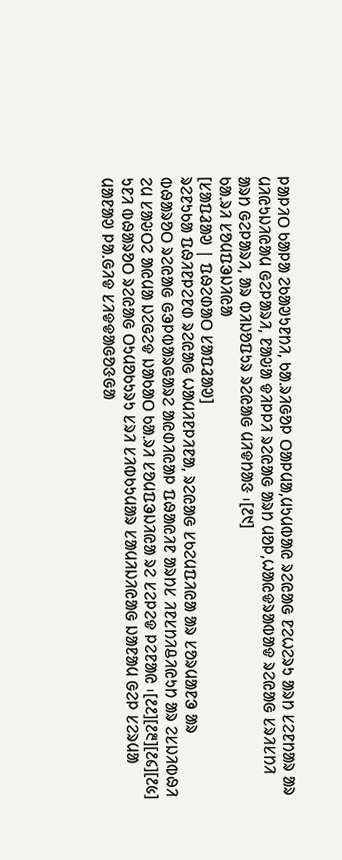ᱞᱟᱞᱤᱛ ᱠᱟᱞᱟ ᱮᱠᱟᱣᱩᱱᱴᱤ, ᱠᱟᱹᱨᱤᱜᱚᱞ ᱛᱟᱞᱢᱟ,ᱢᱩᱢᱵᱟᱭ ᱨᱮᱭᱟᱜ ᱱᱮᱦᱮᱨᱩ ᱟᱨᱴ ᱥᱮᱱᱴᱟᱨ ᱟᱨ ᱢᱤᱭᱩᱡᱤᱭᱟᱢ ᱜᱮᱞᱟᱨᱤ, ᱱᱟᱶᱟ ᱫᱤᱞᱞᱤ ᱨᱮᱭᱟᱜ ᱟᱨᱴ ᱢᱚᱞ,ᱦᱟᱭᱫᱨᱟᱵᱟᱫ ᱨᱮᱭᱟᱜ ᱥᱨᱤᱥᱴᱤ ᱟᱨᱴ ᱜᱮᱞᱟᱨᱤ, ᱟᱨ ᱵᱤᱡᱚᱯᱩᱨ ᱨᱮᱭᱟᱜ ᱢᱤᱫᱴᱟᱝ ᱾[᱒᱑]
ᱠᱟᱹᱨᱤ ᱥᱚᱢᱯᱳᱡᱤᱭᱟ
[ᱥᱟᱯᱲᱟᱣ | ᱯᱷᱮᱰᱟᱛ ᱥᱟᱯᱲᱟᱣ]
ᱨᱮᱱᱩᱠᱟ ᱯᱷᱤᱱᱞᱮᱱᱰ ᱨᱮᱭᱟᱜ ᱦᱟᱢᱤᱱᱞᱤᱱᱟ, ᱨᱮᱭᱟᱜ ᱥᱠᱮᱢᱯᱤᱭᱟ ᱟᱨ ᱥᱚᱨᱢᱟᱱᱳ ᱟᱨ ᱵᱷᱟᱨᱚᱛ ᱨᱮᱭᱟᱜ ᱜᱳᱞᱵᱟᱨᱜᱟᱨᱮ ᱟᱭᱰᱤᱭᱟᱞ ᱯᱷᱟᱭᱤᱱ ᱟᱨᱴᱥ ᱤᱱᱥᱴᱤᱪᱤᱭᱩᱴ ᱟᱨ ᱮᱥᱡᱤᱵᱷᱤ ᱮᱢ ᱥᱟᱶᱛᱮ ᱟᱭᱢᱟ ᱡᱮᱜᱮᱫ ᱡᱟᱠᱟᱛ ᱠᱟᱹᱨᱤ ᱥᱚᱢᱯᱳᱡᱤᱭᱟ ᱨᱮ ᱥᱮᱞᱮᱫ ᱞᱮᱱᱟᱭ ᱾[᱒᱒][᱒᱓][᱒᱔][᱒᱕] ᱩᱱᱤ ᱵᱷᱟᱨᱚᱛ ᱨᱮᱭᱟᱜ ᱛᱩᱢᱚᱠᱩᱨᱩ ᱥᱨᱤ ᱥᱤᱵᱠᱩᱢᱟᱨ ᱥᱟᱢᱤᱡᱤᱭᱟᱜ ᱡᱟᱱᱟᱢ ᱜᱮᱞ ᱥᱮᱨᱢᱟ ᱢᱟᱱᱟᱣ ᱞᱟᱹᱜᱤᱫ ᱥᱤᱫᱫᱟᱜᱚᱝᱜᱟ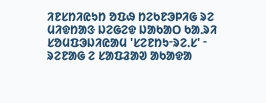ᱤᱱᱥᱴᱤᱭᱩᱴ ᱚᱯᱷ ᱴᱮᱠᱱᱳᱞᱤᱜ ᱨᱮ ᱢᱤᱫᱴᱟᱝ ᱡᱮᱜᱮᱫ ᱡᱟᱠᱟᱛ ᱠᱟᱹᱨᱤ ᱥᱚᱢᱯᱳᱡᱤᱭᱟᱢ 'ᱥᱮᱱᱴᱩᱼᱨᱮᱹᱥ' ᱼ ᱨᱮᱱᱟᱜ ᱮ ᱥᱟᱯᱲᱟᱣ ᱟᱠᱟᱫᱟ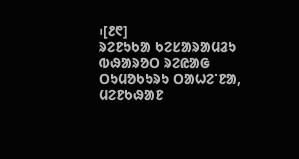᱾[᱒᱖]
ᱨᱮᱱᱩᱠᱟ ᱠᱮᱥᱟᱨᱟᱢᱲᱩ ᱵᱷᱟᱨᱚᱛ ᱨᱮᱭᱟᱜ ᱛᱩᱢᱚᱠᱩᱨᱩ ᱛᱟᱦᱮᱸᱱᱟ, ᱢᱮᱱᱠᱷᱟᱱ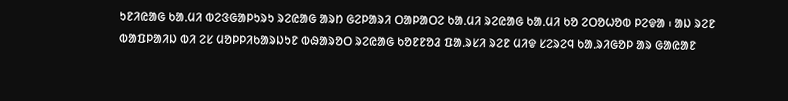ᱩᱱᱤᱭᱟᱜ ᱠᱟᱹᱢᱤ ᱵᱮᱝᱜᱟᱞᱩᱨᱩ ᱨᱮᱭᱟᱜ ᱟᱨᱴ ᱜᱮᱞᱟᱨᱤ ᱛᱟᱞᱟᱛᱮ ᱠᱟᱹᱢᱤ ᱨᱮᱭᱟᱜ ᱠᱟᱹᱢᱤ ᱠᱚ ᱮᱛᱚᱦᱚᱵ ᱞᱮᱫᱟ ᱾ ᱟᱡ ᱨᱮᱱ ᱵᱟᱯᱞᱟᱤᱡ ᱵᱤ ᱮᱥ ᱢᱚᱞᱞᱤᱠᱟᱨᱡᱩᱱ ᱵᱷᱟᱨᱚᱛ ᱨᱮᱭᱟᱜ ᱠᱚᱱᱱᱚᱲ ᱯᱟᱹᱨᱥᱤ ᱨᱮᱱ ᱢᱤᱫ ᱥᱮᱨᱮᱧ ᱠᱟᱹᱨᱤᱜᱚᱞ ᱟᱨ ᱜᱟᱭᱟᱱ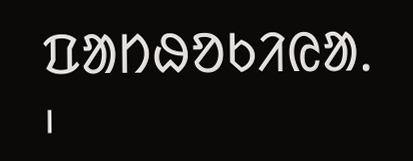ᱯᱟᱴᱷᱚᱠᱤᱭᱟᱹ ᱾